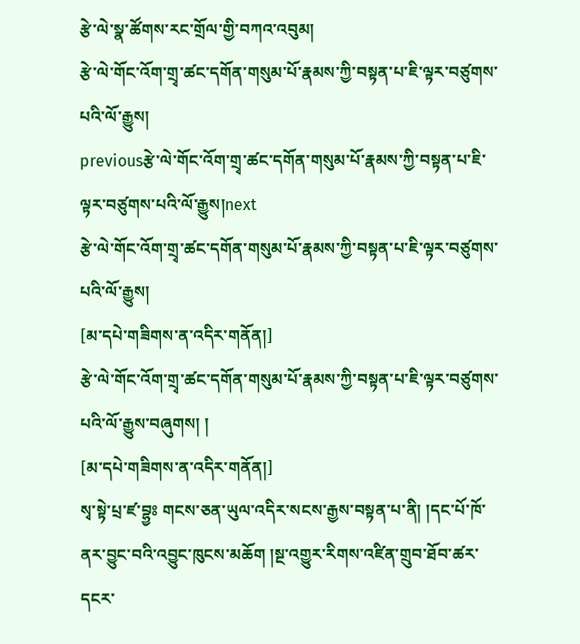རྩེ་ལེ་སྣ་ཚོགས་རང་གྲོལ་གྱི་བཀའ་འབུམ།
རྩེ་ལེ་གོང་འོག་གྲྭ་ཚང་དགོན་གསུམ་པོ་རྣམས་ཀྱི་བསྟན་པ་ཇི་ལྟར་བཙུགས་པའི་ལོ་རྒྱུས།
previousརྩེ་ལེ་གོང་འོག་གྲྭ་ཚང་དགོན་གསུམ་པོ་རྣམས་ཀྱི་བསྟན་པ་ཇི་ལྟར་བཙུགས་པའི་ལོ་རྒྱུས།next
རྩེ་ལེ་གོང་འོག་གྲྭ་ཚང་དགོན་གསུམ་པོ་རྣམས་ཀྱི་བསྟན་པ་ཇི་ལྟར་བཙུགས་པའི་ལོ་རྒྱུས།
[མ་དཔེ་གཟིགས་ན་འདིར་གནོན།]
རྩེ་ལེ་གོང་འོག་གྲྭ་ཚང་དགོན་གསུམ་པོ་རྣམས་ཀྱི་བསྟན་པ་ཇི་ལྟར་བཙུགས་པའི་ལོ་རྒྱུས་བཞུགས། །
[མ་དཔེ་གཟིགས་ན་འདིར་གནོན།]
སྭ་སྟེ་པྲ་ཛ་བྷྱཿ གངས་ཅན་ཡུལ་འདིར་སངས་རྒྱས་བསྟན་པ་ནི། །དང་པོ་ཁོ་ནར་བྱུང་བའི་འབྱུང་ཁུངས་མཆོག །སྔ་འགྱུར་རིགས་འཛིན་གྲུབ་ཐོབ་ཚར་དངར་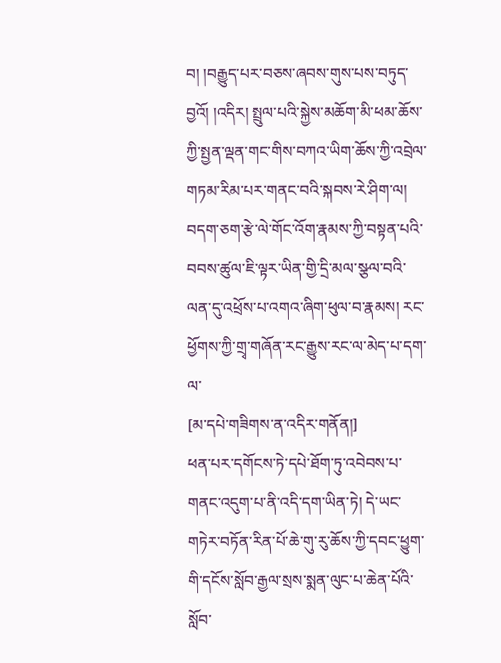བ། །བརྒྱུད་པར་བཅས་ཞབས་གུས་པས་བཏུད་བྱའོ། །འདིར། སྤྲུལ་པའི་སྐྱེས་མཆོག་མི་ཕམ་ཆོས་ཀྱི་སྤྱན་ལྡན་གང་གིས་བཀའ་ཡིག་ཆོས་ཀྱི་འབྲེལ་གཏམ་རིམ་པར་གནང་བའི་སྐབས་རེ་ཤིག་ལ། བདག་ཅག་རྩེ་ལེ་གོང་འོག་རྣམས་ཀྱི་བསྟན་པའི་བབས་ཚུལ་ཇི་ལྟར་ཡིན་གྱི་དྲི་མལ་སྩལ་བའི་ལན་དུ་འཕྲོས་པ་འགའ་ཞིག་ཕུལ་བ་རྣམས། རང་ཕྱོགས་ཀྱི་གྲྭ་གཞོན་རང་རྒྱུས་རང་ལ་མེད་པ་དག་ལ་
[མ་དཔེ་གཟིགས་ན་འདིར་གནོན།]
ཕན་པར་དགོངས་ཏེ་དཔེ་ཐོག་ཏུ་འབེབས་པ་གནང་འདུག་པ་ནི་འདི་དག་ཡིན་ཏེ། དེ་ཡང་གཏེར་བཏོན་རིན་པོ་ཆེ་གུ་རུ་ཆོས་ཀྱི་དབང་ཕྱུག་གི་དངོས་སློབ་རྒྱལ་སྲས་སྨན་ལུང་པ་ཆེན་པོའི་སློབ་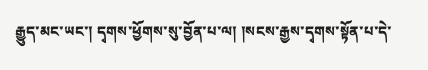རྒྱུད་མང་ཡང་། དྭགས་ཕྱོགས་སུ་བྱོན་པ་ལ། །སངས་རྒྱས་དྭགས་སྟོན་པ་དེ་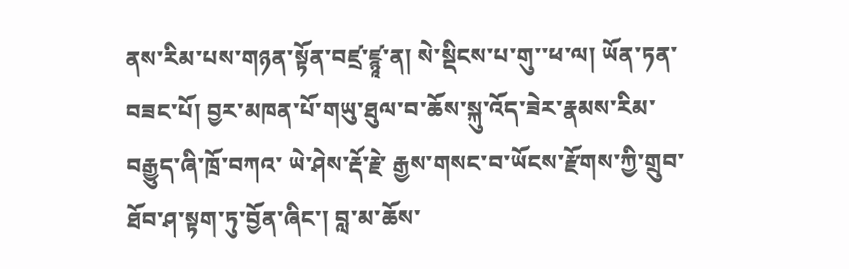ནས་རིམ་པས་གཉན་སྟོན་བཛྲ་ཛྙཱ་ན། སེ་སྡིངས་པ་གུ་་ཕ་ལ། ཡོན་ཏན་བཟང་པོ། བྱར་མཁན་པོ་གཡུ་ཐུལ་བ་ཆོས་སྐུ་འོད་ཟེར་རྣམས་རིམ་བརྒྱུད་ཞི་ཁྲོ་བཀའ་ ཡེ་ཤེས་རྡོ་རྗེ་ རྒྱས་གསང་བ་ཡོངས་རྫོགས་ཀྱི་གྲུབ་ཐོབ་ཤ་སྟག་ཏུ་བྱོན་ཞིང་། བླ་མ་ཆོས་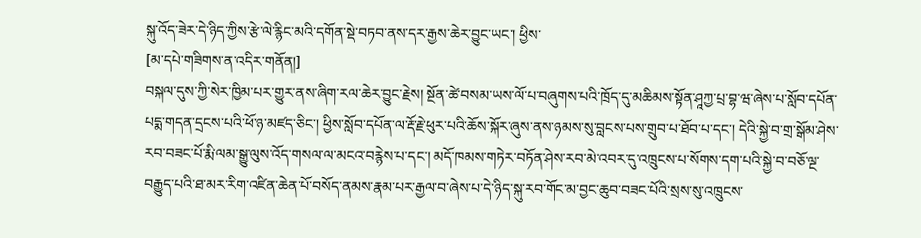སྐུ་འོད་ཟེར་དེ་ཉིད་ཀྱིས་རྩེ་ལེ་རྙིང་མའི་དགོན་སྡེ་བཏབ་ནས་དར་རྒྱས་ཆེར་བྱུང་ཡང་། ཕྱིས་
[མ་དཔེ་གཟིགས་ན་འདིར་གནོན།]
བསྐལ་དུས་ཀྱི་སེར་ཁྱིམ་པར་གྱུར་ནས་ཞིག་རལ་ཆེར་བྱུང་རྗེས། སྔོན་ཚེ་བསམ་ཡས་ལོ་པ་བཞུགས་པའི་ཁྲོད་དུ་མཆིམས་སྟོན་ཤཱཀྱ་པྲ་བྷ་ཝ་ཞེས་པ་སློབ་དཔོན་པདྨ་གདན་དྲངས་པའི་ཕོ་ཉ་མཛད་ཅིང་། ཕྱིས་སློབ་དཔོན་ལ་རྡོ་རྗེ་ཕུར་པའི་ཆོས་སྐོར་ཞུས་ནས་ཉམས་སུ་བླངས་པས་གྲུབ་པ་ཐོབ་པ་དང་། དེའི་སྐྱེ་བ་གྲ་སྒོམ་ཤེས་རབ་བཟང་པོ་རྨི་ལམ་སྒྱུ་ལུས་འོད་གསལ་ལ་མངའ་བརྙེས་པ་དང་། མདོ་ཁམས་གཏེར་བཏོན་ཤེས་རབ་མེ་འབར་དུ་འཁྲུངས་པ་སོགས་དག་པའི་སྐྱེ་བ་བཅོ་ལྔ་བརྒྱུད་པའི་ཐ་མར་རིག་འཛིན་ཆེན་པོ་བསོད་ནམས་རྣམ་པར་རྒྱལ་བ་ཞེས་པ་དེ་ཉིད་སྐུ་རབ་གོང་མ་བྱང་ཆུབ་བཟང་པོའི་སྲས་སུ་འཁྲུངས་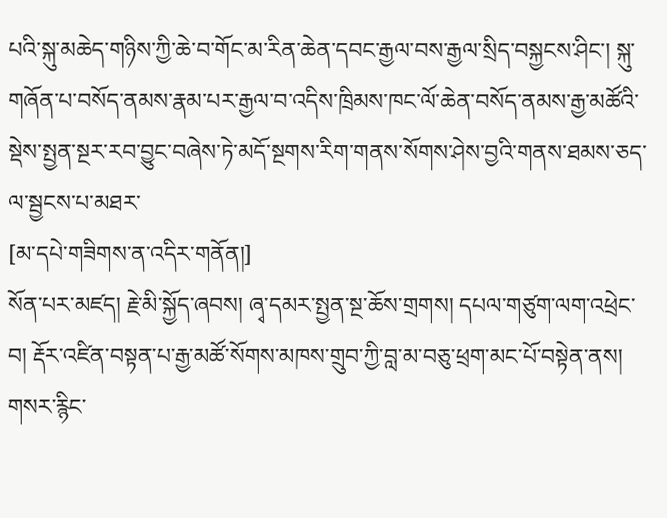པའི་སྐུ་མཆེད་གཉིས་ཀྱི་ཆེ་བ་གོང་མ་རིན་ཆེན་དབང་རྒྱལ་བས་རྒྱལ་སྲིད་བསྐྱངས་ཤིང་། སྐུ་གཞོན་པ་བསོད་ནམས་རྣམ་པར་རྒྱལ་བ་འདིས་ཁྲིམས་ཁང་ལོ་ཆེན་བསོད་ནམས་རྒྱ་མཚོའི་སྡེས་སྤྱན་སྔར་རབ་བྱུང་བཞེས་ཏེ་མདོ་སྔགས་རིག་གནས་སོགས་ཤེས་བྱའི་གནས་ཐམས་ཅད་ལ་སྦྱངས་པ་མཐར་
[མ་དཔེ་གཟིགས་ན་འདིར་གནོན།]
སོན་པར་མཛད། རྗེ་མི་སྐྱོད་ཞབས། ཞྭ་དམར་སྤྱན་སྔ་ཆོས་གྲགས། དཔལ་གཙུག་ལག་འཕྲེང་བ། རྡོར་འཛིན་བསྟན་པ་རྒྱ་མཚོ་སོགས་མཁས་གྲུབ་ཀྱི་བླ་མ་བཅུ་ཕྲག་མང་པོ་བསྟེན་ནས། གསར་རྙིང་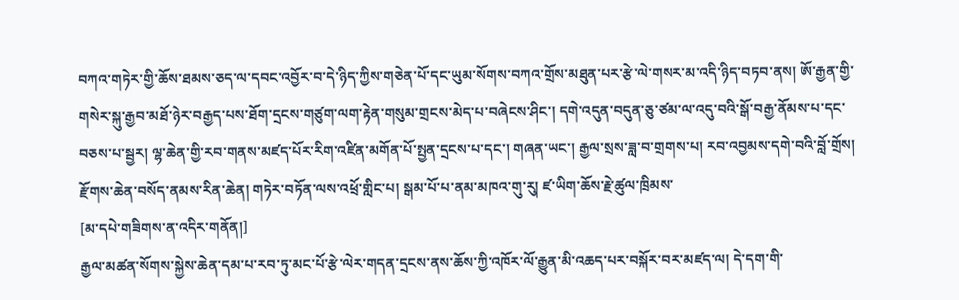བཀའ་གཏེར་གྱི་ཆོས་ཐམས་ཅད་ལ་དབང་འབྱོར་བ་དེ་ཉིད་ཀྱིས་གཅེན་པོ་དང་ཡུམ་སོགས་བཀའ་གྲོས་མཐུན་པར་རྩེ་ལེ་གསར་མ་འདི་ཉིད་བཏབ་ནས། ཨོ་རྒྱན་གྱི་གསེར་སྐུ་རྒྱབ་མཐོ་ཉེར་བརྒྱད་པས་ཐོག་དྲངས་གཙུག་ལག་རྟེན་གསུམ་གྲངས་མེད་པ་བཞེངས་ཤིང་། དགེ་འདུན་བདུན་ཅུ་ཙམ་ལ་འདུ་བའི་སྒོ་བརྒྱ་ནོམས་པ་དང་བཅས་པ་སྦྱར། ལྷ་ཆེན་གྱི་རབ་གནས་མཛད་པོར་རིག་འཛིན་མགོན་པོ་སྤྱན་དྲངས་པ་དང་། གཞན་ཡང་། རྒྱལ་སྲས་ཟླ་བ་གྲགས་པ། རབ་འབྱམས་དགེ་བའི་བློ་གྲོས། རྫོགས་ཆེན་བསོད་ནམས་རིན་ཆེན། གཏེར་བཏོན་ལས་འཕྲོ་གླིང་པ། སྒམ་པོ་པ་ནམ་མཁའ་གུ་རུ། ཛ་ཡིག་ཆོས་རྗེ་ཚུལ་ཁྲིམས་
[མ་དཔེ་གཟིགས་ན་འདིར་གནོན།]
རྒྱལ་མཚན་སོགས་སྐྱེས་ཆེན་དམ་པ་རབ་ཏུ་མང་པོ་རྩེ་ལེར་གདན་དྲངས་ནས་ཆོས་ཀྱི་འཁོར་ལོ་རྒྱུན་མི་འཆད་པར་བསྐོར་བར་མཛད་ལ། དེ་དག་གི་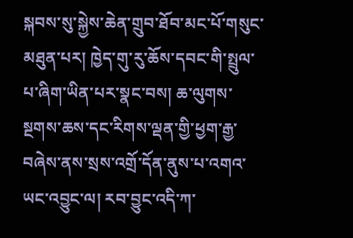སྐབས་སུ་སྐྱེས་ཆེན་གྲུབ་ཐོབ་མང་པོ་གསུང་མཐུན་པར། ཁྱེད་གུ་རུ་ཆོས་དབང་གི་སྤྲུལ་པ་ཞིག་ཡིན་པར་སྣང་བས། ཆ་ལུགས་སྔགས་ཆས་དང་རིགས་ལྡན་གྱི་ཕྱག་རྒྱ་བཞེས་ནས་སྲས་འགྲོ་དོན་ནུས་པ་འགའ་ཡང་འབྱུང་ལ། རབ་བྱུང་འདི་ཀ་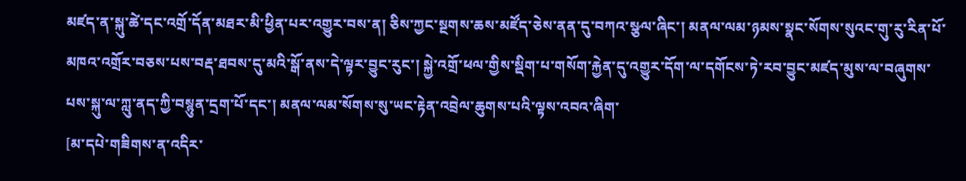མཛད་ན་སྐུ་ཚེ་དང་འགྲོ་དོན་མཐར་མི་ཕྱིན་པར་འགྱུར་བས་ན། ཅིས་ཀྱང་སྔགས་ཆས་མཛོད་ཅེས་ནན་དུ་བཀའ་སྩལ་ཞིང་། མནལ་ལམ་ཉམས་སྣང་སོགས་སུའང་གུ་རུ་རིན་པོ་མཁའ་འགྲོར་བཅས་པས་བརྡ་ཐབས་དུ་མའི་སྒོ་ནས་དེ་ལྟར་བྱུང་རུང་། སྐྱེ་འགྲོ་ཕལ་གྱིས་སྡིག་པ་གསོག་རྐྱེན་དུ་འགྱུར་དོག་ལ་དགོངས་ཏེ་རབ་བྱུང་མཛད་མུས་ལ་བཞུགས་པས་སྐུ་ལ་ཀླུ་ནད་ཀྱི་བསྙུན་དྲག་པོ་དང་། མནལ་ལམ་སོགས་སུ་ཡང་རྟེན་འབྲེལ་ཆུགས་པའི་ལྟས་འབའ་ཞིག་
[མ་དཔེ་གཟིགས་ན་འདིར་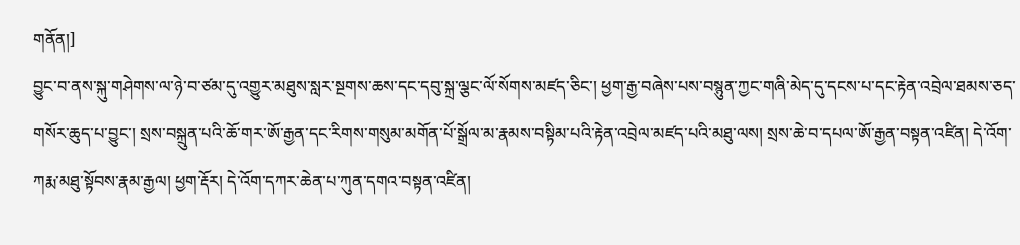གནོན།]
བྱུང་བ་ནས་སྐུ་གཤེགས་ལ་ཉེ་བ་ཙམ་དུ་འགྱུར་མཐུས་སླར་སྔགས་ཆས་དང་དབུ་སྐྲ་ལྕང་ལོ་སོགས་མཛད་ཅིང་། ཕྱག་རྒྱ་བཞེས་པས་བསྙུན་ཀྱང་གཞི་མེད་དུ་དངས་པ་དང་རྟེན་འབྲེལ་ཐམས་ཅད་གསོར་ཆུད་པ་བྱུང་། སྲས་བསྐྲུན་པའི་ཆོ་གར་ཨོ་རྒྱན་དང་རིགས་གསུམ་མགོན་པོ་སྒྲོལ་མ་རྣམས་བསྟིམ་པའི་རྟེན་འབྲེལ་མཛད་པའི་མཐུ་ལས། སྲས་ཆེ་བ་དཔལ་ཨོ་རྒྱན་བསྟན་འཛིན། དེ་འོག་ཀརྨ་མཐུ་སྟོབས་རྣམ་རྒྱལ། ཕྱག་རྡོར། དེ་འོག་དཀར་ཆེན་པ་ཀུན་དགའ་བསྟན་འཛིན།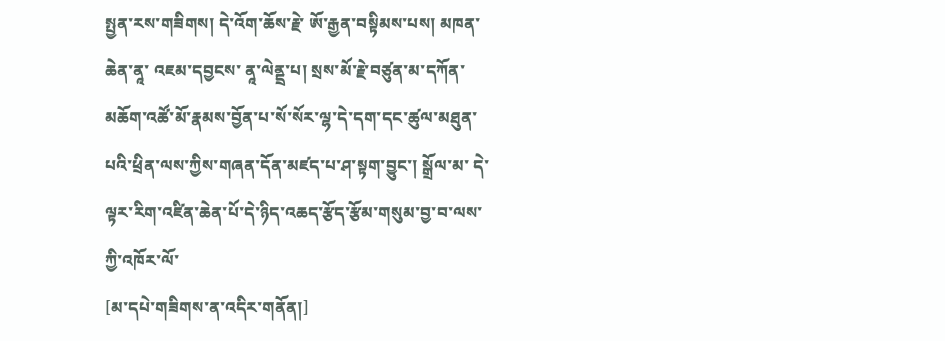སྤྱན་རས་གཟིགས། དེ་འོག་ཆོས་རྗེ་ ཨོ་རྒྱན་བསྟིམས་པས། མཁན་ཆེན་ནཱ་ འཇམ་དབྱངས་ ནཱ་ལེནྡྲ་པ། སྲས་མོ་རྗེ་བཙུན་མ་དཀོན་མཆོག་འཚོ་མོ་རྣམས་བྱོན་པ་སོ་སོར་ལྷ་དེ་དག་དང་ཚུལ་མཐུན་པའི་ཕྲིན་ལས་ཀྱིས་གཞན་དོན་མཛད་པ་ཤ་སྟག་བྱུང་། སྒྲོལ་མ་ དེ་ལྟར་རིག་འཛིན་ཆེན་པོ་དེ་ཉིད་འཆད་རྩོད་རྩོམ་གསུམ་བྱ་བ་ལས་ཀྱི་འཁོར་ལོ་
[མ་དཔེ་གཟིགས་ན་འདིར་གནོན།]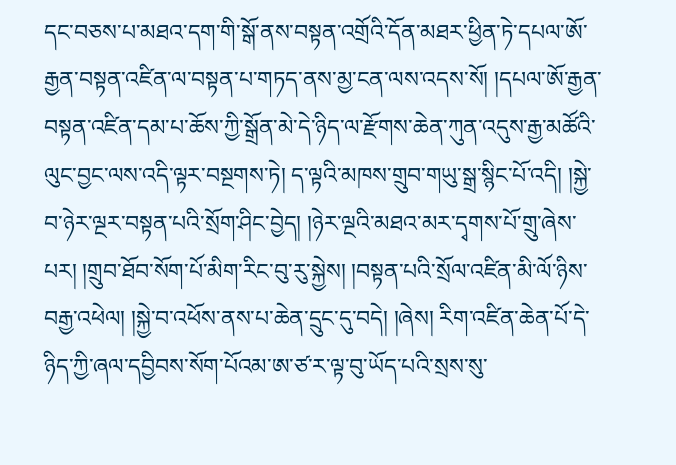དང་བཅས་པ་མཐའ་དག་གི་སྒོ་ནས་བསྟན་འགྲོའི་དོན་མཐར་ཕྱིན་ཏེ་དཔལ་ཨོ་རྒྱན་བསྟན་འཛིན་ལ་བསྟན་པ་གཏད་ནས་མྱ་ངན་ལས་འདས་སོ། །དཔལ་ཨོ་རྒྱན་བསྟན་འཛིན་དམ་པ་ཆོས་ཀྱི་སྒྲོན་མེ་དེ་ཉིད་ལ་རྫོགས་ཆེན་ཀུན་འདུས་རྒྱ་མཚོའི་ལུང་བྱང་ལས་འདི་ལྟར་བསྔགས་ཏེ། ད་ལྟའི་མཁས་གྲུབ་གཡུ་སྒྲ་སྙིང་པོ་འདི། །སྐྱེ་བ་ཉེར་ལྔར་བསྟན་པའི་སྲོག་ཤིང་བྱེད། །ཉེར་ལྔའི་མཐའ་མར་དྭགས་པོ་གྲུ་ཞེས་པར། །གྲུབ་ཐོབ་སོག་པོ་མིག་རིང་བུ་རུ་སྐྱེས། །བསྟན་པའི་སྲོལ་འཛིན་མི་ལོ་ཉིས་བརྒྱ་འཕེལ། །སྐྱེ་བ་འཕོས་ནས་པ་ཆེན་དྲུང་དུ་བདེ། །ཞེས། རིག་འཛིན་ཆེན་པོ་དེ་ཉིད་ཀྱི་ཞལ་དབྱིབས་སོག་པོའམ་ཨ་ཙ་ར་ལྟ་བུ་ཡོད་པའི་སྲས་སུ་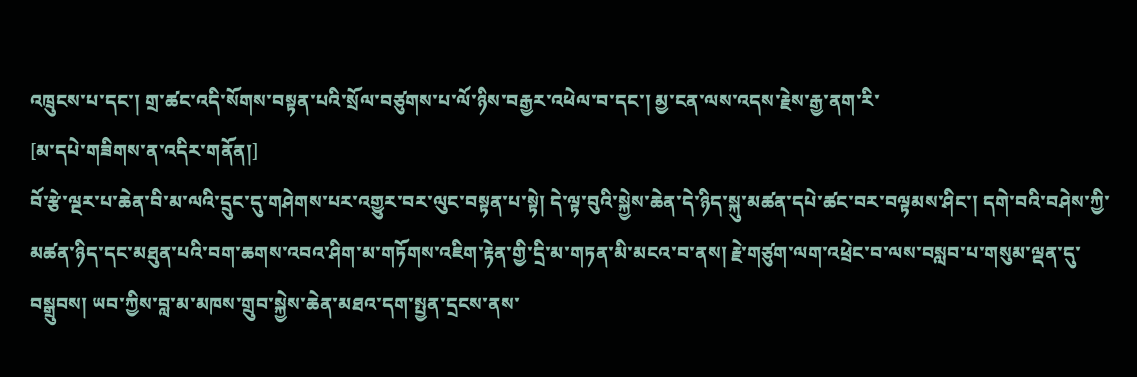འཁྲུངས་པ་དང་། གྲ་ཚང་འདི་སོགས་བསྟན་པའི་སྲོལ་བཙུགས་པ་ལོ་ཉིས་བརྒྱར་འཕེལ་བ་དང་། མྱ་ངན་ལས་འདས་རྗེས་རྒྱ་ནག་རི་
[མ་དཔེ་གཟིགས་ན་འདིར་གནོན།]
བོ་རྩེ་ལྔར་པ་ཆེན་བི་མ་ལའི་དྲུང་དུ་གཤེགས་པར་འགྱུར་བར་ལུང་བསྟན་པ་སྟེ། དེ་ལྟ་བུའི་སྐྱེས་ཆེན་དེ་ཉིད་སྐུ་མཚན་དཔེ་ཚང་བར་བལྟམས་ཤིང་། དགེ་བའི་བཤེས་ཀྱི་མཚན་ཉིད་དང་མཐུན་པའི་བག་ཆགས་འབའ་ཤིག་མ་གཏོགས་འཇིག་རྟེན་གྱི་དྲི་མ་གཏན་མི་མངའ་བ་ནས། རྗེ་གཙུག་ལག་འཕྲེང་བ་ལས་བསླབ་པ་གསུམ་ལྡན་དུ་བསྒྲུབས། ཡབ་ཀྱིས་བླ་མ་མཁས་གྲུབ་སྐྱེས་ཆེན་མཐའ་དག་སྤྱན་དྲངས་ནས་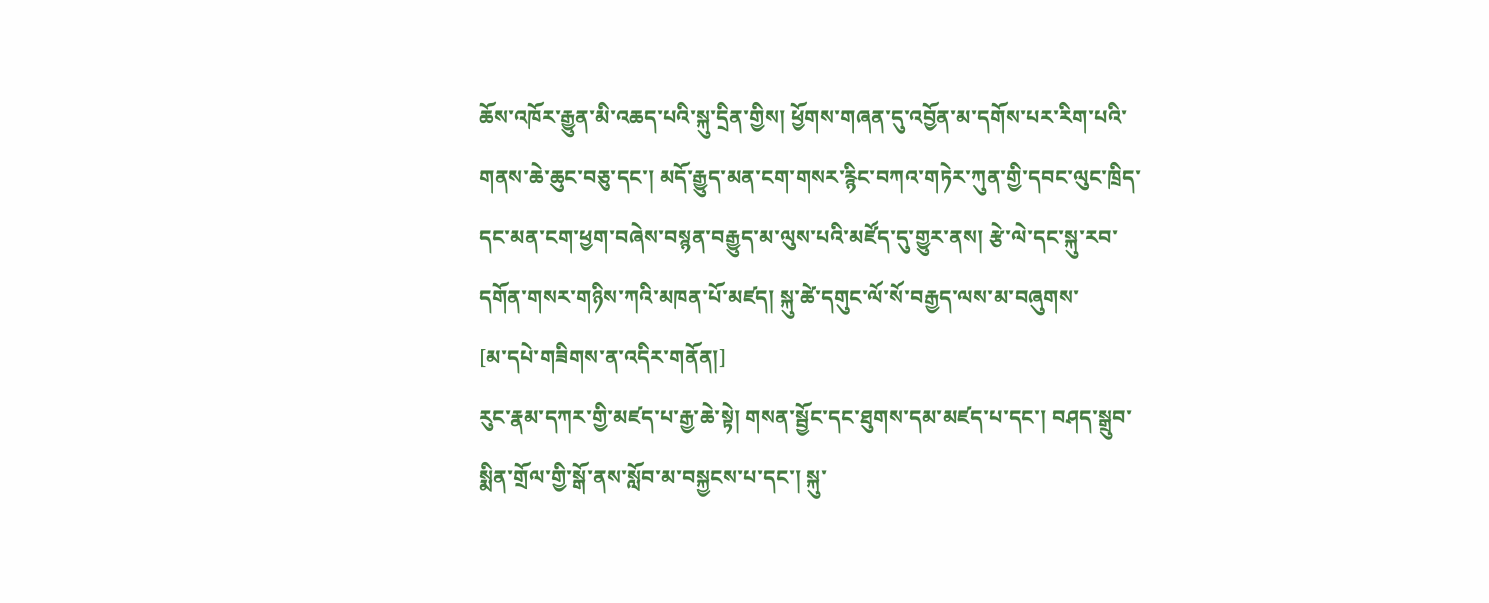ཆོས་འཁོར་རྒྱུན་མི་འཆད་པའི་སྐུ་དྲིན་གྱིས། ཕྱོགས་གཞན་དུ་འབྱོན་མ་དགོས་པར་རིག་པའི་གནས་ཆེ་ཆུང་བཅུ་དང་། མདོ་རྒྱུད་མན་ངག་གསར་རྙིང་བཀའ་གཏེར་ཀུན་གྱི་དབང་ལུང་ཁྲིད་དང་མན་ངག་ཕྱག་བཞེས་བསྙན་བརྒྱུད་མ་ལུས་པའི་མཛོད་དུ་གྱུར་ནས། རྩེ་ལེ་དང་སྐུ་རབ་དགོན་གསར་གཉིས་ཀའི་མཁན་པོ་མཛད། སྐུ་ཚེ་དགུང་ལོ་སོ་བརྒྱད་ལས་མ་བཞུགས་
[མ་དཔེ་གཟིགས་ན་འདིར་གནོན།]
རུང་རྣམ་དཀར་གྱི་མཛད་པ་རྒྱ་ཆེ་སྟེ། གསན་སྦྱོང་དང་ཐུགས་དམ་མཛད་པ་དང་། བཤད་སྒྲུབ་སྨིན་གྲོལ་གྱི་སྒོ་ནས་སློབ་མ་བསྐྱངས་པ་དང་། སྐུ་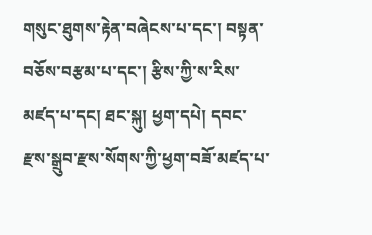གསུང་ཐུགས་རྟེན་བཞེངས་པ་དང་། བསྟན་བཅོས་བརྩམ་པ་དང་། རྩིས་ཀྱི་ས་རིས་མཛད་པ་དང། ཐང་སྐུ། ཕྱག་དཔེ། དབང་རྫས་སྒྲུབ་རྫས་སོགས་ཀྱི་ཕྱག་བཟོ་མཛད་པ་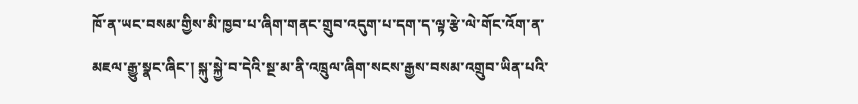ཁོ་ན་ཡང་བསམ་གྱིས་མི་ཁྱབ་པ་ཞིག་གནང་གྲུབ་འདུག་པ་དག་ད་ལྟ་རྩེ་ལེ་གོང་འོག་ན་མཇལ་རྒྱུ་སྣང་ཞིང་། སྐུ་སྐྱེ་བ་དེའི་སྔ་མ་ནི་འཁྲུལ་ཞིག་སངས་རྒྱས་བསམ་འགྲུབ་ཡིན་པའི་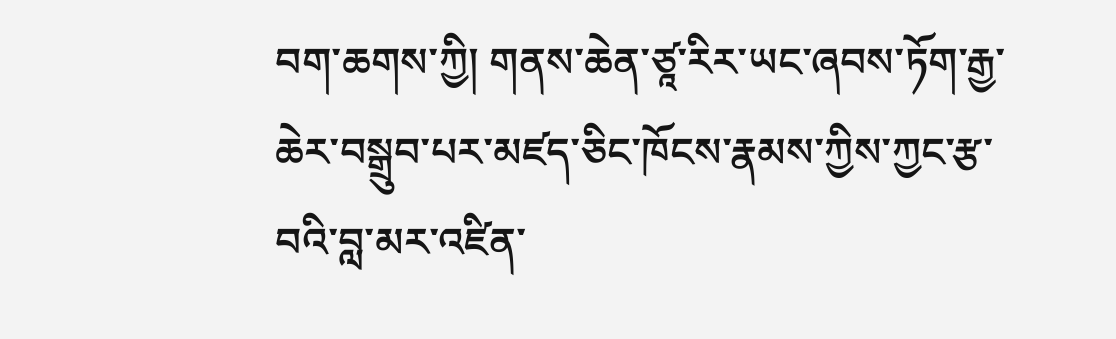བག་ཆགས་ཀྱི། གནས་ཆེན་ཙཱ་རིར་ཡང་ཞབས་ཏོག་རྒྱ་ཆེར་བསྒྲུབ་པར་མཛད་ཅིང་ཁོངས་རྣམས་ཀྱིས་ཀྱང་རྩ་བའི་བླ་མར་འཛིན་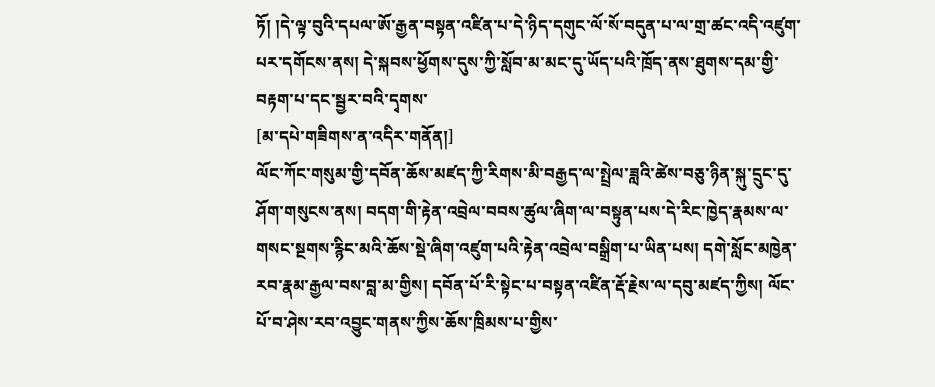ཏོ། །དེ་ལྟ་བུའི་དཔལ་ཨོ་རྒྱན་བསྟན་འཛིན་པ་དེ་ཉིད་དགུང་ལོ་སོ་བདུན་པ་ལ་གྲ་ཚང་འདི་འཛུག་པར་དགོངས་ནས། དེ་སྐབས་ཕྱོགས་དུས་ཀྱི་སློབ་མ་མང་དུ་ཡོད་པའི་ཁྲོད་ནས་ཐུགས་དམ་གྱི་བརྟག་པ་དང་སྦྱར་བའི་དྭགས་
[མ་དཔེ་གཟིགས་ན་འདིར་གནོན།]
ལོང་ཀོང་གསུམ་གྱི་དབོན་ཆོས་མཛད་ཀྱི་རིགས་མི་བརྒྱད་ལ་སྤྲེལ་ཟླའི་ཚེས་བཅུ་ཉིན་སྐུ་དྲུང་དུ་ཤོག་གསུངས་ནས། བདག་གི་རྟེན་འབྲེལ་བབས་ཚུལ་ཞིག་ལ་བསྟུན་པས་དེ་རིང་ཁྱེད་རྣམས་ལ་གསང་སྔགས་རྙིང་མའི་ཆོས་སྡེ་ཞིག་འཛུག་པའི་རྟེན་འབྲེལ་བསྒྲིག་པ་ཡིན་པས། དགེ་སློང་མཁྱེན་རབ་རྣམ་རྒྱལ་བས་བླ་མ་གྱིས། དབོན་པོ་རི་སྟེང་པ་བསྟན་འཛིན་རྡོ་རྗེས་ལ་དབུ་མཛད་ཀྱིས། ལོང་པོ་བ་ཤེས་རབ་འབྱུང་གནས་ཀྱིས་ཆོས་ཁྲིམས་པ་གྱིས་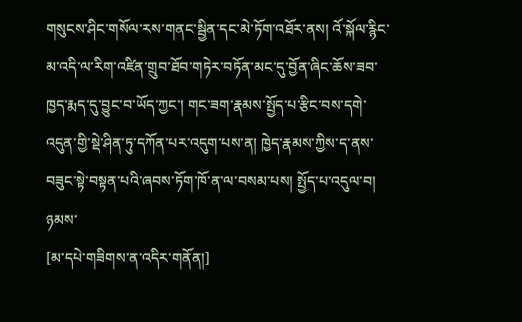གསུངས་ཤིང་གསོལ་རས་གནང་སྦྱིན་དང་མེ་ཏོག་འཐོར་ནས། འོ་སྐོལ་རྙིང་མ་འདི་ལ་རིག་འཛིན་གྲུབ་ཐོབ་གཏེར་བཏོན་མང་དུ་བྱོན་ཞིང་ཆོས་ཟབ་ཁྱད་རྨད་དུ་བྱུང་བ་ཡོད་ཀྱང་། གང་ཟག་རྣམས་སྤྱོད་པ་རྩིང་བས་དགེ་འདུན་གྱི་སྡེ་ཤིན་ཏུ་དཀོན་པར་འདུག་པས་ན། ཁྱེད་རྣམས་ཀྱིས་ད་ནས་བཟུང་སྟེ་བསྟན་པའི་ཞབས་ཏོག་ཁོ་ན་ལ་བསམ་པས། སྤྱོད་པ་འདུལ་བ། ཉམས་
[མ་དཔེ་གཟིགས་ན་འདིར་གནོན།]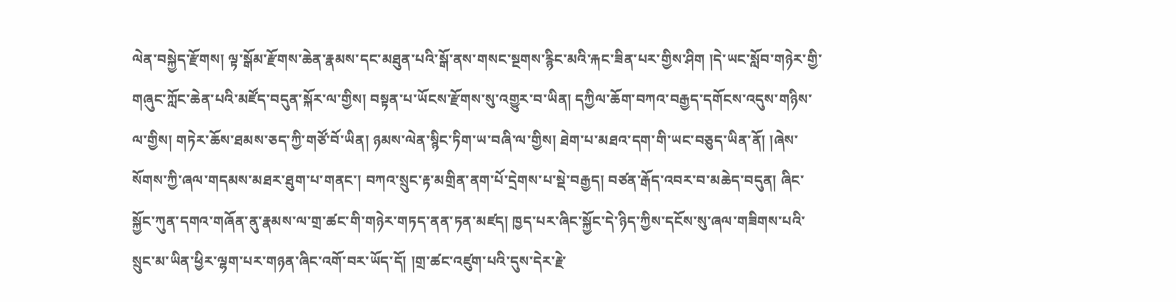ལེན་བསྐྱེད་རྫོགས། ལྟ་སྒོམ་རྫོགས་ཆེན་རྣམས་དང་མཐུན་པའི་སྒོ་ནས་གསང་སྔགས་རྙིང་མའི་རྐང་ཟིན་པར་གྱིས་ཤིག །དེ་ཡང་སློབ་གཉེར་གྱི་གཞུང་ཀློང་ཆེན་པའི་མཛོད་བདུན་སྐོར་ལ་གྱིས། བསྟན་པ་ཡོངས་རྫོགས་སུ་འགྱུར་བ་ཡིན། དཀྱིལ་ཆོག་བཀའ་བརྒྱད་དགོངས་འདུས་གཉིས་ལ་གྱིས། གཏེར་ཆོས་ཐམས་ཅད་ཀྱི་གཙོ་བོ་ཡིན། ཉམས་ལེན་སྙིང་ཏིག་ཡ་བཞི་ལ་གྱིས། ཐེག་པ་མཐའ་དག་གི་ཡང་བཅུད་ཡིན་ནོ། །ཞེས་སོགས་ཀྱི་ཞལ་གདམས་མཐར་ཐུག་པ་གནང་། བཀའ་སྲུང་རྟ་མགྲིན་ནག་པོ་དྲེགས་པ་སྡེ་བརྒྱད། བཙན་རྒོད་འབར་བ་མཆེད་བདུན། ཞིང་སྐྱོང་ཀུན་དགའ་གཞོན་ནུ་རྣམས་ལ་གྲ་ཚང་གི་གཉེར་གཏད་ནན་ཏན་མཛད། ཁྱད་པར་ཞིང་སྐྱོང་དེ་ཉིད་ཀྱིས་དངོས་སུ་ཞལ་གཟིགས་པའི་སྲུང་མ་ཡིན་ཕྱིར་ལྷག་པར་གཉན་ཞིང་འགོ་བར་ཡོད་དོ། །གྲ་ཚང་འཛུག་པའི་དུས་དེར་རྗེ་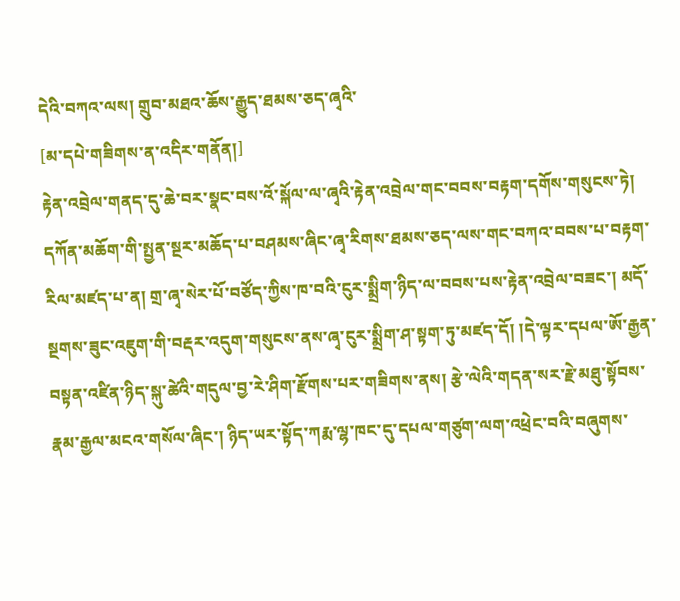དེའི་བཀའ་ལས། གྲུབ་མཐའ་ཆོས་རྒྱུད་ཐམས་ཅད་ཞྭའི་
[མ་དཔེ་གཟིགས་ན་འདིར་གནོན།]
རྟེན་འབྲེལ་གནད་དུ་ཆེ་བར་སྣང་བས་འོ་སྐོལ་ལ་ཞྭའི་རྟེན་འབྲེལ་གང་བབས་བརྟག་དགོས་གསུངས་ཏེ། དཀོན་མཆོག་གི་སྤྱན་སྔར་མཆོད་པ་བཤམས་ཞིང་ཞྭ་རིགས་ཐམས་ཅད་ལས་གང་བཀའ་བབས་པ་བརྟག་རིལ་མཛད་པ་ན། གྲ་ཞྭ་སེར་པོ་བཙོད་ཀྱིས་ཁ་བའི་ངུར་སྨྲིག་ཉིད་ལ་བབས་པས་རྟེན་འབྲེལ་བཟང་། མདོ་སྔགས་ཟུང་འཇུག་གི་བརྡར་འདུག་གསུངས་ནས་ཞྭ་ངུར་སྨྲིག་ཤ་སྟག་ཏུ་མཛད་དོ། །དེ་ལྟར་དཔལ་ཨོ་རྒྱན་བསྟན་འཛིན་ཉིད་སྐུ་ཚེའི་གདུལ་བྱ་རེ་ཤིག་རྫོགས་པར་གཟིགས་ནས། རྩེ་ལེའི་གདན་སར་རྗེ་མཐུ་སྟོབས་རྣམ་རྒྱལ་མངའ་གསོལ་ཞིང་། ཉིད་ཡར་སྟོད་ཀརྨ་ལྷ་ཁང་དུ་དཔལ་གཙུག་ལག་འཕྲེང་བའི་བཞུགས་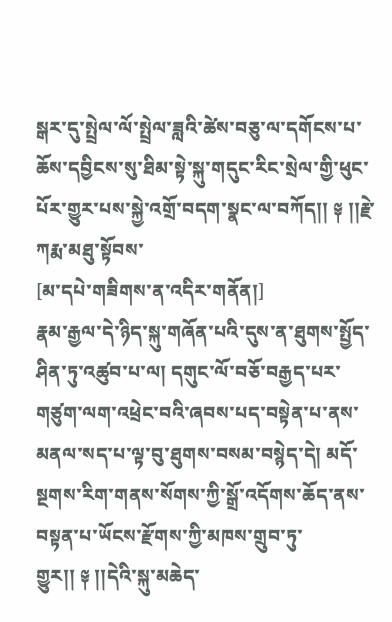སྒར་དུ་སྤྲེལ་ལོ་སྤྲེལ་ཟླའི་ཚེས་བཅུ་ལ་དགོངས་པ་ཆོས་དབྱིངས་སུ་ཐིམ་སྟེ་སྐུ་གདུང་རིང་སྲེལ་གྱི་ཕུང་པོར་གྱུར་པས་སྐྱེ་འགྲོ་བདག་སྣང་ལ་བཀོད།། ༈ །།རྗེ་ཀརྨ་མཐུ་སྟོབས་
[མ་དཔེ་གཟིགས་ན་འདིར་གནོན།]
རྣམ་རྒྱལ་དེ་ཉིད་སྐུ་གཞོན་པའི་དུས་ན་ཐུགས་སྤྱོད་ཤིན་ཏུ་འཚུབ་པ་ལ། དགུང་ལོ་བཅོ་བརྒྱད་པར་གཙུག་ལག་འཕྲེང་བའི་ཞབས་པད་བསྟེན་པ་ནས་མནལ་སད་པ་ལྟ་བུ་ཐུགས་བསམ་བསྙེད་དེ། མདོ་སྔགས་རིག་གནས་སོགས་ཀྱི་སྒྲོ་འདོགས་ཆོད་ནས་བསྟན་པ་ཡོངས་རྫོགས་ཀྱི་མཁས་གྲུབ་ཏུ་གྱུར།། ༈ །།དེའི་སྐུ་མཆེད་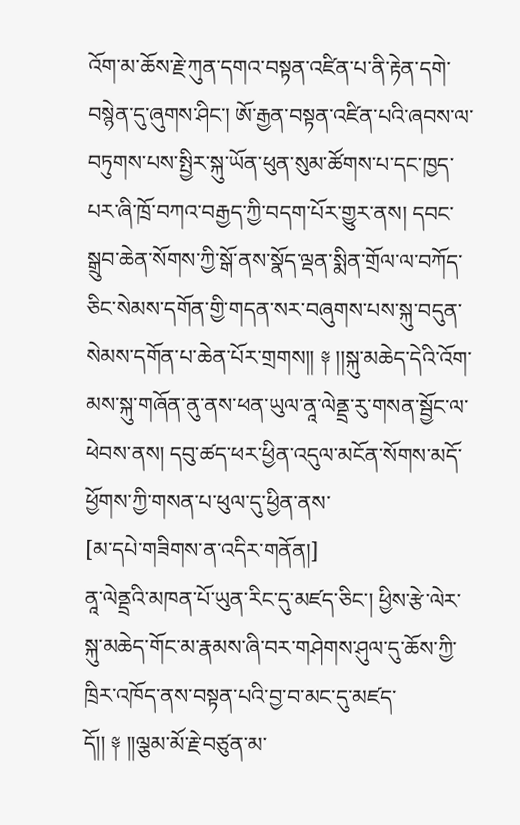འོག་མ་ཆོས་རྗེ་ཀུན་དགའ་བསྟན་འཛིན་པ་ནི་རྟེན་དགེ་བསྙེན་དུ་ཞུགས་ཤིང་། ཨོ་རྒྱན་བསྟན་འཛིན་པའི་ཞབས་ལ་བཏུགས་པས་སྤྱིར་སྐུ་ཡོན་ཕུན་སུམ་ཚོགས་པ་དང་ཁྱད་པར་ཞི་ཁྲོ་བཀའ་བརྒྱད་ཀྱི་བདག་པོར་གྱུར་ནས། དབང་སྒྲུབ་ཆེན་སོགས་ཀྱི་སྒོ་ནས་སྣོད་ལྡན་སྨིན་གྲོལ་ལ་བཀོད་ཅིང་སེམས་དགོན་གྱི་གདན་སར་བཞུགས་པས་སྐུ་བདུན་སེམས་དགོན་པ་ཆེན་པོར་གྲགས།། ༈ །།སྐུ་མཆེད་དེའི་འོག་མས་སྐུ་གཞོན་ནུ་ནས་ཕན་ཡུལ་ནཱ་ལེནྡྲ་རུ་གསན་སྦྱོང་ལ་ཕེབས་ནས། དབུ་ཚད་ཕར་ཕྱིན་འདུལ་མངོན་སོགས་མདོ་ཕྱོགས་ཀྱི་གསན་པ་ཕུལ་དུ་ཕྱིན་ནས་
[མ་དཔེ་གཟིགས་ན་འདིར་གནོན།]
ནཱ་ལེནྡྲའི་མཁན་པོ་ཡུན་རིང་དུ་མཛད་ཅིང་། ཕྱིས་རྩེ་ལེར་སྐུ་མཆེད་གོང་མ་རྣམས་ཞི་བར་གཤེགས་ཤུལ་དུ་ཆོས་ཀྱི་ཁྲིར་འཁོད་ནས་བསྟན་པའི་བྱ་བ་མང་དུ་མཛད་དོ།། ༈ །།ལྕམ་མོ་རྗེ་བཙུན་མ་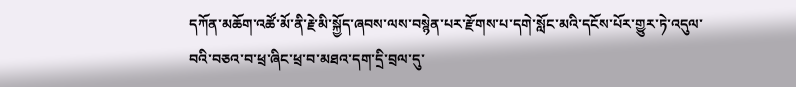དཀོན་མཆོག་འཚོ་མོ་ནི་རྗེ་མི་སྐྱོད་ཞབས་ལས་བསྙེན་པར་རྫོགས་པ་དགེ་སློང་མའི་དངོས་པོར་གྱུར་ཏེ་འདུལ་བའི་བཅའ་བ་ཕྲ་ཞིང་ཕྲ་བ་མཐའ་དག་དྲི་བྲལ་དུ་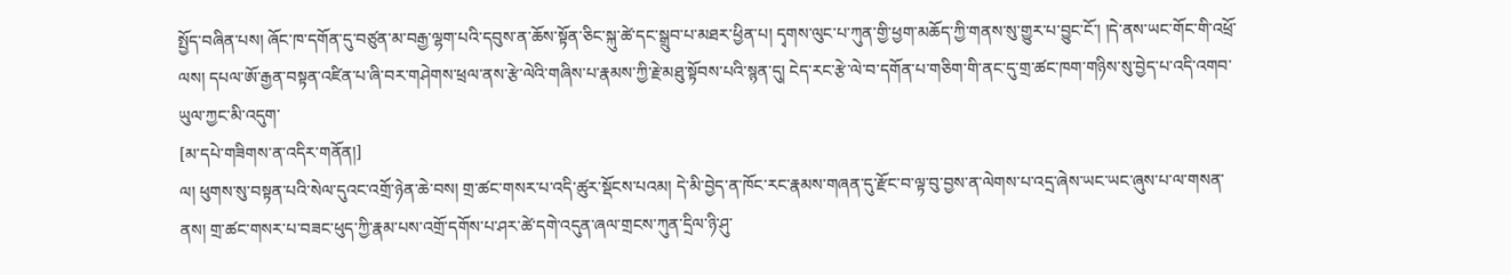སྤྱོད་བཞིན་པས། ཞོང་ཁ་དགོན་དུ་བཙུན་མ་བརྒྱ་ལྷག་པའི་དབུས་ན་ཆོས་སྟོན་ཅིང་སྐུ་ཚེ་དང་སྒྲུབ་པ་མཐར་ཕྱིན་པ། དྭགས་ལུང་པ་ཀུན་གྱི་ཕྱག་མཆོད་ཀྱི་གནས་སུ་གྱུར་པ་བྱུང་ངོ་། །དེ་ནས་ཡང་གོང་གི་འཕྲོ་ལས། དཔལ་ཨོ་རྒྱན་བསྟན་འཛིན་པ་ཞི་བར་གཤེགས་ཕྲལ་ནས་རྩེ་ལེའི་གཞིས་པ་རྣམས་ཀྱི་རྗེ་མཐུ་སྟོབས་པའི་སྙན་དུ། ངེད་རང་རྩེ་ལེ་བ་དགོན་པ་གཅིག་གི་ནང་དུ་གྲ་ཚང་ཁག་གཉིས་སུ་བྱེད་པ་འདི་འགབ་ཡུལ་ཀྱང་མི་འདུག་
[མ་དཔེ་གཟིགས་ན་འདིར་གནོན།]
ལ། ཕུགས་སུ་བསྟན་པའི་སེལ་དུའང་འགྲོ་ཉེན་ཆེ་བས། གྲ་ཚང་གསར་པ་འདི་ཚུར་སྡོངས་པའམ། དེ་མི་བྱེད་ན་ཁོང་རང་རྣམས་གཞན་དུ་རྫོང་བ་ལྟ་བུ་བྱས་ན་ལེགས་པ་འདྲ་ཞེས་ཡང་ཡང་ཞུས་པ་ལ་གསན་ནས། གྲ་ཚང་གསར་པ་བཟང་ཕུད་ཀྱི་རྣམ་པས་འགྲོ་དགོས་པ་ཤར་ཚེ་དགེ་འདུན་ཞལ་གྲངས་ཀུན་དྲིལ་ཉི་ཤུ་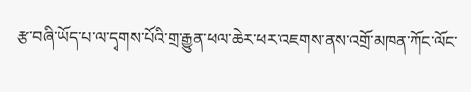རྩ་བཞི་ཡོད་པ་ལ་དྭགས་པོའི་གྲ་རྒྱུན་ཕལ་ཆེར་ཕར་འཇགས་ནས་འགྲོ་མཁན་ཀོང་ལོང་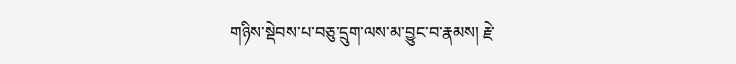གཉིས་སྡེབས་པ་བཅུ་དྲུག་ལས་མ་བྱུང་བ་རྣམས། རྗེ་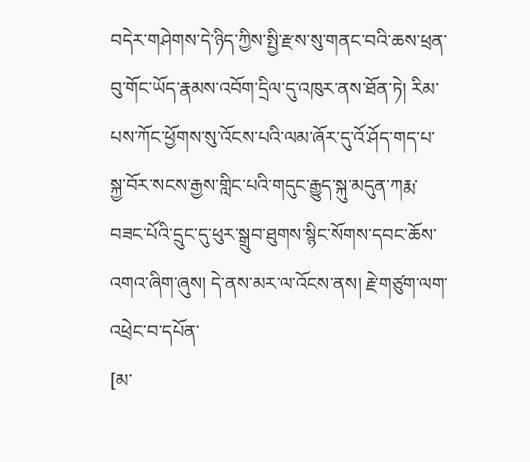བདེར་གཤེགས་དེ་ཉིད་ཀྱིས་སྤྱི་རྫས་སུ་གནང་བའི་ཆས་ཕྲན་བུ་གོང་ཡོད་རྣམས་འབོག་དྲིལ་དུ་འཁུར་ནས་ཐོན་ཏེ། རིམ་པས་ཀོང་ཕྱོགས་སུ་འོངས་པའི་ལམ་ཞོར་དུ་འོ་ཤོད་གད་པ་སྐྱ་བོར་སངས་རྒྱས་གླིང་པའི་གདུང་རྒྱུད་སྐུ་མདུན་ཀརྨ་བཟང་པོའི་དྲུང་དུ་ཕུར་སྒྲུབ་ཐུགས་སྙིང་སོགས་དབང་ཆོས་འགའ་ཞིག་ཞུས། དེ་ནས་མར་ལ་འོངས་ནས། རྗེ་གཙུག་ལག་འཕྲེང་བ་དཔོན་
[མ་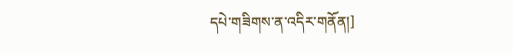དཔེ་གཟིགས་ན་འདིར་གནོན།]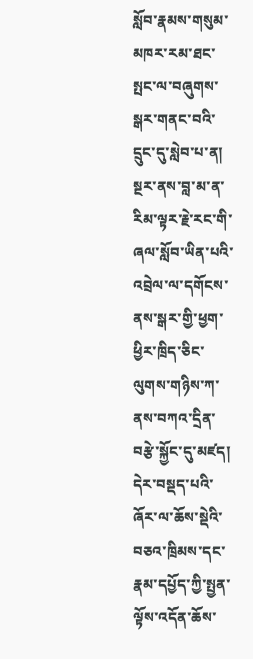སློབ་རྣམས་གསུམ་མཁར་རམ་ཐང་སྤང་ལ་བཞུགས་སྒར་གནང་བའི་དྲུང་དུ་སླེབ་པ་ན། སྔར་ནས་བླ་མ་ན་རིམ་ལྟར་རྗེ་རང་གི་ཞལ་སློབ་ཡིན་པའི་འབྲེལ་ལ་དགོངས་ནས་སྒར་གྱི་ཕྱག་ཕྱིར་ཁྲིད་ཅིང་ལུགས་གཉིས་ཀ་ནས་བཀའ་དྲིན་བརྩེ་སྐྱོང་དུ་མཛད། དེར་བསྡད་པའི་ཞོར་ལ་ཆོས་སྡེའི་བཅའ་ཁྲིམས་དང་རྣམ་དཔྱོད་ཀྱི་སྤྱན་ལྟོས་འདོན་ཆོས་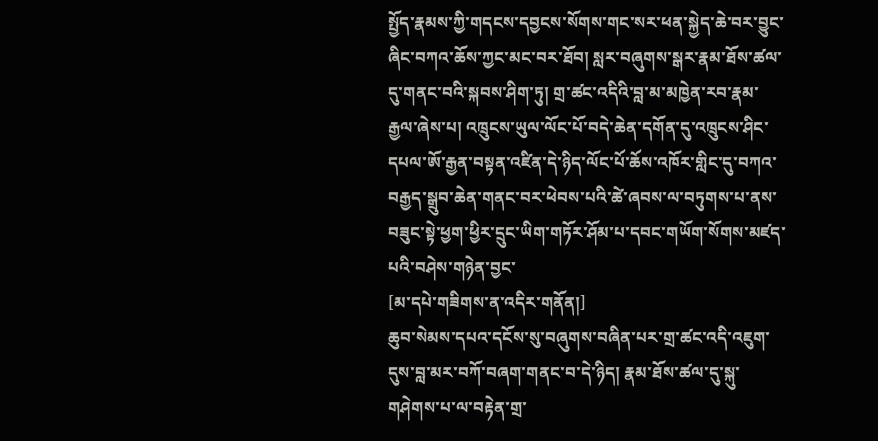སྤྱོད་རྣམས་ཀྱི་གདངས་དབྱངས་སོགས་གང་སར་ཕན་སྐྱེད་ཆེ་བར་བྱུང་ཞིང་བཀའ་ཆོས་ཀྱང་མང་བར་ཐོབ། སླར་བཞུགས་སྒར་རྣམ་ཐོས་ཚལ་དུ་གནང་བའི་སྐབས་ཤིག་ཏུ། གྲ་ཚང་འདིའི་བླ་མ་མཁྱེན་རབ་རྣམ་རྒྱལ་ཞེས་པ། འཁྲུངས་ཡུལ་ལོང་པོ་བདེ་ཆེན་དགོན་དུ་འཁྲུངས་ཤིང་དཔལ་ཨོ་རྒྱན་བསྟན་འཛིན་དེ་ཉིད་ལོང་པོ་ཆོས་འཁོར་གླིང་དུ་བཀའ་བརྒྱད་སྒྲུབ་ཆེན་གནང་བར་ཕེབས་པའི་ཚེ་ཞབས་ལ་བཏུགས་པ་ནས་བཟུང་སྟེ་ཕྱག་ཕྱིར་དྲུང་ཡིག་གཏོར་ཤོམ་པ་དབང་གཡོག་སོགས་མཛད་པའི་བཤེས་གཉེན་བྱང་
[མ་དཔེ་གཟིགས་ན་འདིར་གནོན།]
ཆུབ་སེམས་དཔའ་དངོས་སུ་བཞུགས་བཞིན་པར་གྲ་ཚང་འདི་འཇུག་དུས་བླ་མར་བཀོ་བཞག་གནང་བ་དེ་ཉིད། རྣམ་ཐོས་ཚལ་དུ་སྐུ་གཤེགས་པ་ལ་བརྟེན་གྲ་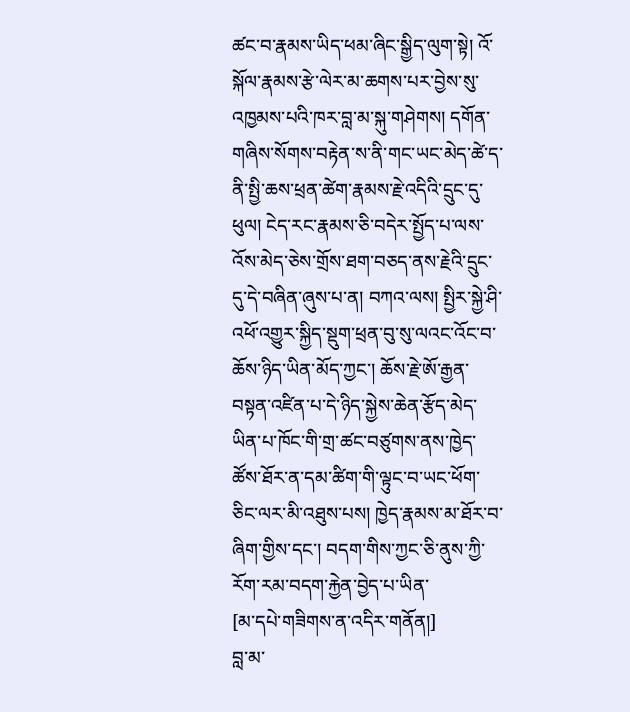ཚང་བ་རྣམས་ཡིད་ཕམ་ཞིང་སྒྱིད་ལུག་སྟེ། འོ་སྐོལ་རྣམས་རྩེ་ལེར་མ་ཆགས་པར་བྱེས་སུ་འཁྱམས་པའི་ཁར་བླ་མ་སྐུ་གཤེགས། དགོན་གཞིས་སོགས་བརྟེན་ས་ནི་གང་ཡང་མེད་ཚེ་ད་ནི་སྤྱི་ཆས་ཕྲན་ཚེག་རྣམས་རྗེ་འདིའི་དྲུང་དུ་ཕུལ། ངེད་རང་རྣམས་ཅི་བདེར་སྤྱོད་པ་ལས་འོས་མེད་ཅེས་གྲོས་ཐག་བཅད་ནས་རྗེའི་དྲུང་དུ་དེ་བཞིན་ཞུས་པ་ན། བཀའ་ལས། སྤྱིར་སྐྱེ་ཤི་འཕོ་འགྱུར་སྐྱིད་སྡུག་ཕྲན་བུ་སུ་ལའང་འོང་བ་ཆོས་ཉིད་ཡིན་མོད་ཀྱང་། ཆོས་རྗེ་ཨོ་རྒྱན་བསྟན་འཛིན་པ་དེ་ཉིད་སྐྱེས་ཆེན་རྩོད་མེད་ཡིན་པ་ཁོང་གི་གྲ་ཚང་བཙུགས་ནས་ཁྱེད་ཚོས་ཐོར་ན་དམ་ཚིག་གི་ལྟུང་བ་ཡང་ཕོག་ཅིང་ལར་མི་འཐུས་པས། ཁྱེད་རྣམས་མ་ཐོར་བ་ཞིག་གྱིས་དང་། བདག་གིས་ཀྱང་ཅི་ནུས་ཀྱི་རོག་རམ་བདག་རྐྱེན་བྱེད་པ་ཡིན་
[མ་དཔེ་གཟིགས་ན་འདིར་གནོན།]
བླ་མ་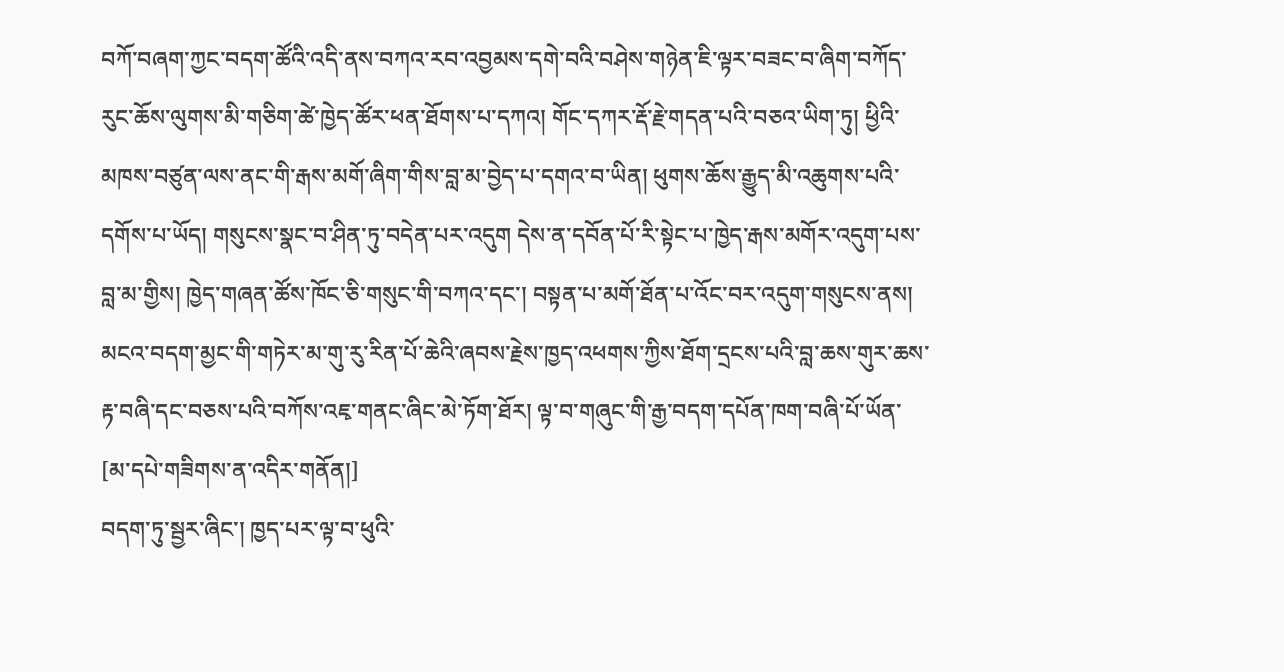བཀོ་བཞག་ཀྱང་བདག་ཚོའི་འདི་ནས་བཀའ་རབ་འབྱམས་དགེ་བའི་བཤེས་གཉེན་ཇི་ལྟར་བཟང་བ་ཞིག་བཀོད་རུང་ཆོས་ལུགས་མི་གཅིག་ཚེ་ཁྱེད་ཚོར་ཕན་ཐོགས་པ་དཀའ། གོང་དཀར་རྡོ་རྗེ་གདན་པའི་བཅའ་ཡིག་ཏུ། ཕྱིའི་མཁས་བཙུན་ལས་ནང་གི་རྒས་མགོ་ཞིག་གིས་བླ་མ་བྱེད་པ་དགའ་བ་ཡིན། ཕུགས་ཆོས་རྒྱུད་མི་འཆུགས་པའི་དགོས་པ་ཡོད། གསུངས་སྣང་བ་ཤིན་ཏུ་བདེན་པར་འདུག དེས་ན་དབོན་པོ་རི་སྟེང་པ་ཁྱེད་རྒས་མགོར་འདུག་པས་བླ་མ་གྱིས། ཁྱེད་གཞན་ཚོས་ཁོང་ཅི་གསུང་གི་བཀའ་དང་། བསྟན་པ་མགོ་ཐོན་པ་འོང་བར་འདུག་གསུངས་ནས། མངའ་བདག་མྱང་གི་གཏེར་མ་གུ་རུ་རིན་པོ་ཆེའི་ཞབས་རྗེས་ཁྱད་འཕགས་ཀྱིས་ཐོག་དྲངས་པའི་བླ་ཆས་གུར་ཆས་རྟ་བཞི་དང་བཅས་པའི་བཀོས་འཇྭ་གནང་ཞིང་མེ་ཏོག་ཐོར། ལྟ་བ་གཞུང་གི་རྒྱ་བདག་དཔོན་ཁག་བཞི་པོ་ཡོན་
[མ་དཔེ་གཟིགས་ན་འདིར་གནོན།]
བདག་ཏུ་སྦྱར་ཞིང་། ཁྱད་པར་ལྟ་བ་ཕུའི་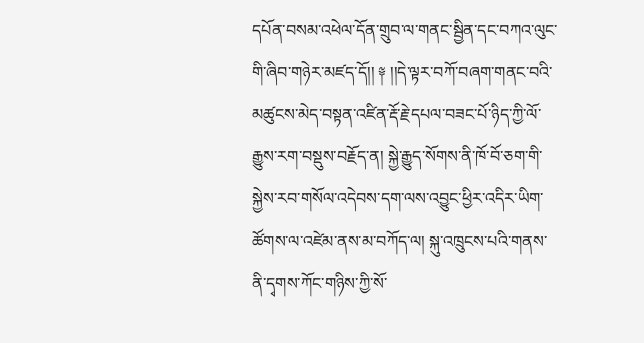དཔོན་བསམ་འཕེལ་དོན་གྲུབ་ལ་གནང་སྦྱིན་དང་བཀའ་ལུང་གི་ཞིབ་གཉེར་མཛད་དོ།། ༈ །།དེ་ལྟར་བཀོ་བཞག་གནང་བའི་མཚུངས་མེད་བསྟན་འཛིན་རྡོ་རྗེ་དཔལ་བཟང་པོ་ཉིད་ཀྱི་ལོ་རྒྱུས་རག་བསྡུས་བརྗོད་ན། སྐྱེ་རྒྱུད་སོགས་ནི་ཁོ་བོ་ཅག་གི་སྐྱེས་རབ་གསོལ་འདེབས་དག་ལས་འབྱུང་ཕྱིར་འདིར་ཡིག་ཚོགས་ལ་འཛེམ་ནས་མ་བཀོད་ལ། སྐུ་འཁྲུངས་པའི་གནས་ནི་དྭགས་ཀོང་གཉིས་ཀྱི་སོ་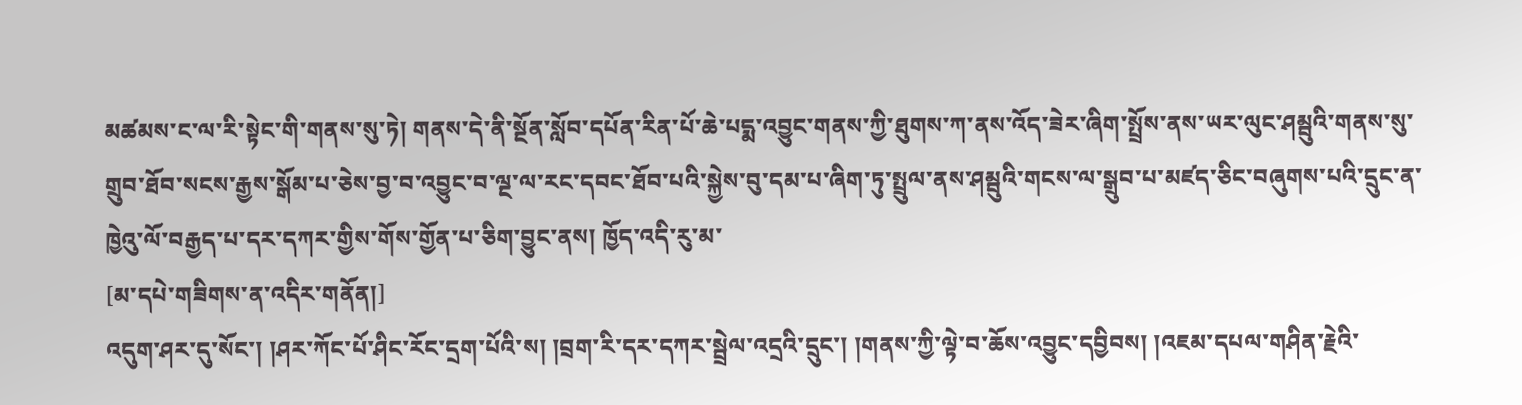མཚམས་ང་ལ་རི་སྟེང་གི་གནས་སུ་ཏེ། གནས་དེ་ནི་སྔོན་སློབ་དཔོན་རིན་པོ་ཆེ་པདྨ་འབྱུང་གནས་ཀྱི་ཐུགས་ཀ་ནས་འོད་ཟེར་ཞིག་སྤྲོས་ནས་ཡར་ལུང་ཤམྦུའི་གནས་སུ་གྲུབ་ཐོབ་སངས་རྒྱས་སྒོམ་པ་ཅེས་བྱ་བ་འབྱུང་བ་ལྔ་ལ་རང་དབང་ཐོབ་པའི་སྐྱེས་བུ་དམ་པ་ཞིག་ཏུ་སྤྲུལ་ནས་ཤམྦུའི་གངས་ལ་སྒྲུབ་པ་མཛད་ཅིང་བཞུགས་པའི་དྲུང་ན་ཁྱེའུ་ལོ་བརྒྱད་པ་དར་དཀར་གྱིས་གོས་གྱོན་པ་ཅིག་བྱུང་ནས། ཁྱོད་འདི་རུ་མ་
[མ་དཔེ་གཟིགས་ན་འདིར་གནོན།]
འདུག་ཤར་དུ་སོང་། །ཤར་ཀོང་པོ་ཤིང་རོང་དྲག་པོའི་ས། །བྲག་རི་དར་དཀར་སྦྲེལ་འདྲའི་དྲུང་། །གནས་ཀྱི་ལྟེ་བ་ཆོས་འབྱུང་དབྱིབས། །འཇམ་དཔལ་གཤིན་རྗེའི་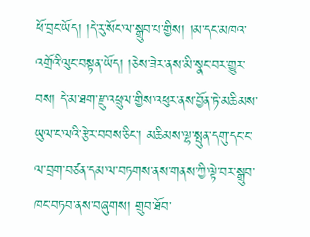ཕོ་བྲང་ཡོད། །དེ་རུ་སོང་ལ་སྒྲུབ་པ་གྱིས། །མ་དང་མཁའ་འགྲོའི་ལུང་བསྟན་ཡོད། །ཅེས་ཟེར་ནས་མི་སྣང་བར་གྱུར་བས། དེ་མ་ཐག་རྫུ་འཕྲུལ་གྱིས་འཕུར་ནས་བྱོན་ཏེ་མཆིམས་ཡུལ་ང་ལའི་རྩེར་བབས་ཅིང་། མཆིམས་ལྷ་སྤུན་དགུ་དང་ང་ལ་བྲག་བཙན་དམ་ལ་བཏགས་ནས་གནས་ཀྱི་ལྟེ་བར་སྒྲུབ་ཁང་བཏབ་ནས་བཞུགས། གྲུབ་ཐོབ་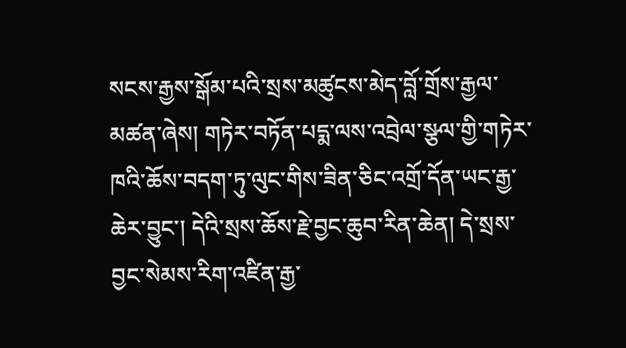སངས་རྒྱས་སྒོམ་པའི་སྲས་མཚུངས་མེད་བློ་གྲོས་རྒྱལ་མཚན་ཞེས། གཏེར་བཏོན་པདྨ་ལས་འབྲེལ་སྩལ་གྱི་གཏེར་ཁའི་ཆོས་བདག་ཏུ་ལུང་གིས་ཟིན་ཅིང་འགྲོ་དོན་ཡང་རྒྱ་ཆེར་བྱུང་། དེའི་སྲས་ཆོས་རྗེ་བྱང་ཆུབ་རིན་ཆེན། དེ་སྲས་བྱང་སེམས་རིག་འཛིན་རྒྱ་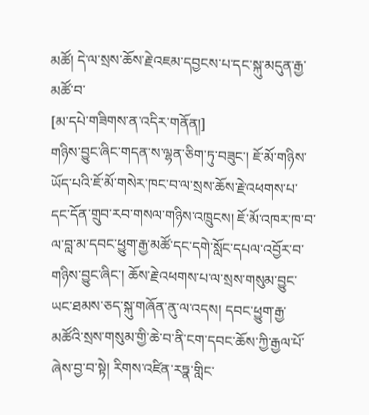མཚོ། དེ་ལ་སྲས་ཆོས་རྗེ་འཇམ་དབྱངས་པ་དང་སྐུ་མདུན་རྒྱ་མཚོ་བ་
[མ་དཔེ་གཟིགས་ན་འདིར་གནོན།]
གཉིས་བྱུང་ཞིང་གདན་ས་ལྷན་ཅིག་ཏུ་བཟུང་། ཇོ་མོ་གཉིས་ཡོད་པའི་ཇོ་མོ་གསེར་ཁང་བ་ལ་སྲས་ཆོས་རྗེ་འཕགས་པ་དང་དོན་གྲུབ་རབ་གསལ་གཉིས་འཁྲུངས། ཇོ་མོ་འཁར་ཁ་བ་ལ་བླ་མ་དབང་ཕྱུག་རྒྱ་མཚོ་དང་དགེ་སློང་དཔལ་འབྱོར་བ་གཉིས་བྱུང་ཞིང་། ཆོས་རྗེ་འཕགས་པ་ལ་སྲས་གསུམ་བྱུང་ཡང་ཐམས་ཅད་སྐུ་གཞོན་ནུ་ལ་འདས། དབང་ཕྱུག་རྒྱ་མཚོའི་སྲས་གསུམ་གྱི་ཆེ་བ་ནི་ངག་དབང་ཆོས་ཀྱི་རྒྱལ་པོ་ཞེས་བྱ་བ་སྟེ། རིགས་འཛིན་རཏྣ་གླིང་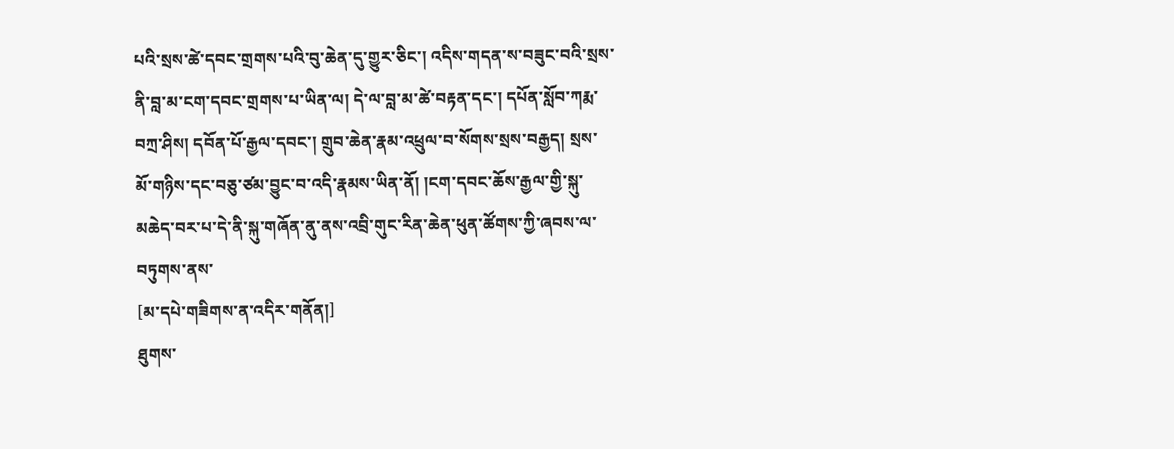པའི་སྲས་ཚེ་དབང་གྲགས་པའི་བུ་ཆེན་དུ་གྱུར་ཅིང་། འདིས་གདན་ས་བཟུང་བའི་སྲས་ནི་བླ་མ་ངག་དབང་གྲགས་པ་ཡིན་ལ། དེ་ལ་བླ་མ་ཚེ་བརྟན་དང་། དཔོན་སློབ་ཀརྨ་བཀྲ་ཤིས། དབོན་པོ་རྒྱལ་དབང་། གྲུབ་ཆེན་རྣམ་འཕྲུལ་བ་སོགས་སྲས་བརྒྱད། སྲས་མོ་གཉིས་དང་བཅུ་ཙམ་བྱུང་བ་འདི་རྣམས་ཡིན་ནོ། །ངག་དབང་ཆོས་རྒྱལ་གྱི་སྐུ་མཆེད་བར་པ་དེ་ནི་སྐུ་གཞོན་ནུ་ནས་འབྲི་གུང་རིན་ཆེན་ཕུན་ཚོགས་ཀྱི་ཞབས་ལ་བཏུགས་ནས་
[མ་དཔེ་གཟིགས་ན་འདིར་གནོན།]
ཐུགས་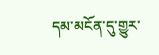དམ་མངོན་དུ་གྱུར་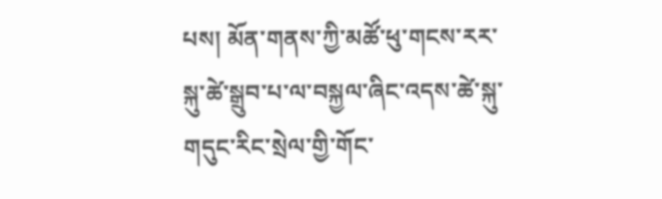པས། མོན་གནས་ཀྱི་མཚོ་ཕུ་གངས་རར་སྐུ་ཚེ་སྒྲུབ་པ་ལ་བསྐྱལ་ཞིང་འདས་ཚེ་སྐུ་གདུང་རིང་སྲེལ་གྱི་གོང་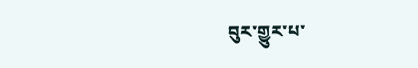བུར་གྱུར་པ་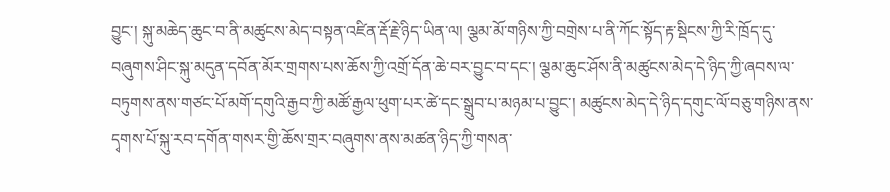བྱུང་། སྐུ་མཆེད་ཆུང་བ་ནི་མཚུངས་མེད་བསྟན་འཛིན་རྡོ་རྗེ་ཉིད་ཡིན་ལ། ལྕམ་མོ་གཉིས་ཀྱི་བགྲེས་པ་ནི་ཀོང་སྟོད་རྟ་སྡིངས་ཀྱི་རི་ཁྲོད་དུ་བཞུགས་ཤིང་སྐུ་མདུན་དབོན་མོར་གྲགས་པས་ཆོས་ཀྱི་འགྲོ་དོན་ཆེ་བར་བྱུང་བ་དང་། ལྕམ་ཆུང་ཤོས་ནི་མཚུངས་མེད་དེ་ཉིད་ཀྱི་ཞབས་ལ་བཏུགས་ནས་གཙང་པོ་མགོ་དགུའི་རྒྱབ་ཀྱི་མཚོ་རྒྱལ་ཕུག་པར་ཚེ་དང་སྒྲུབ་པ་མཉམ་པ་བྱུང་། མཚུངས་མེད་དེ་ཉིད་དགུང་ལོ་བཅུ་གཉིས་ནས་དྭགས་པོ་སྐུ་རབ་དགོན་གསར་གྱི་ཆོས་གྲར་བཞུགས་ནས་མཚན་ཉིད་ཀྱི་གསན་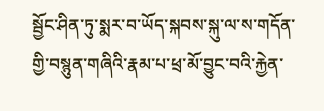སྦྱོང་ཤིན་ཏུ་སྨར་བ་ཡོད་སྐབས་སྐུ་ལ་ས་གདོན་གྱི་བསྙུན་གཞིའི་རྣམ་པ་ཕྲ་མོ་བྱུང་བའི་རྐྱེན་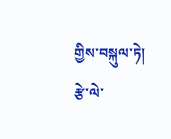གྱིས་བསྐུལ་ཏེ། རྩེ་ལེ་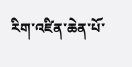རིག་འཛིན་ཆེན་པོ་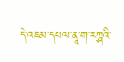དེ་འཇམ་དཔལ་ནཱ་ག་རཀྴའི་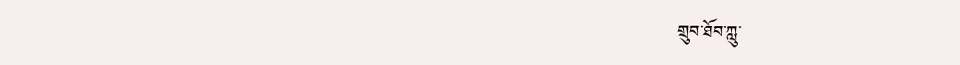གྲུབ་ཐོབ་ཀླུ་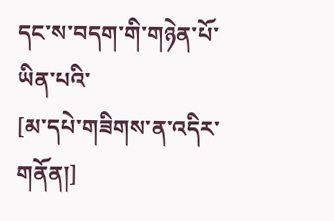དང་ས་བདག་གི་གཉེན་པོ་ཡིན་པའི་
[མ་དཔེ་གཟིགས་ན་འདིར་གནོན།]